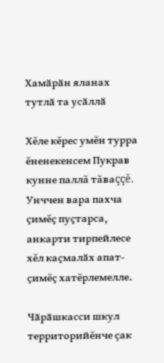Хамӑрӑн яланах тутлӑ та усӑллӑ

Хĕле кĕрес умĕн турра ĕненекенсем Пукрав кунне паллă тăваççĕ. Унччен вара пахча ҫимĕҫ пуҫтарса, анкарти тирпейлесе хĕл каҫмалӑх апат-ҫимĕҫ хатĕрлемелле.

Чӑрӑшкасси шкул территорийĕнче çак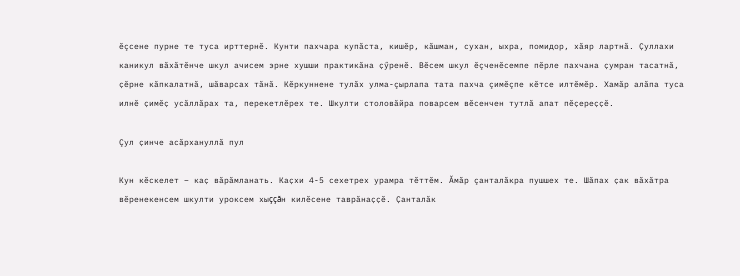ĕçсене пурне те туса ирттернĕ. Кунти пахчара купӑста, кишĕр, кӑшман, сухан, ыхра, помидор, хӑяр лартнӑ. Ҫуллахи каникул вӑхӑтĕнче шкул ачисем эрне хушши практикӑна ҫӳренĕ. Вĕсем шкул ĕçченĕсемпе пĕрле пахчана ҫумран тасатнӑ, ҫĕрне кӑпкалатнӑ, шӑварсах тӑнӑ. Кĕркуннене тулăх улма-çырлапа тата пахча çимĕçпе кĕтсе илтĕмĕр. Хамӑр алӑпа туса илнĕ ҫимĕҫ усӑллӑрах та, перекетлĕрех те. Шкулти столовӑйра поварсем вĕсенчен тутлӑ апат пĕҫереҫҫĕ.

Çул ҫинче асӑрхануллӑ пул

Кун кĕскелет – каҫ вӑрӑмланать. Каҫхи 4-5 сехетрех урамра тĕттĕм. Ăмăр çанталăкра пушшех те. Шӑпах ҫак вӑхӑтра вĕренекенсем шкулти уроксем хыççăн килĕсене таврӑнаҫҫĕ. Ҫанталӑк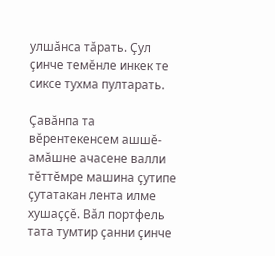улшӑнса тӑрать. Ҫул ҫинче темĕнле инкек те сиксе тухма пултарать.

Çавăнпа та вĕрентекенсем ашшĕ-амăшне ачасене валли тĕттĕмре машина ҫутипе ҫутатакан лента илме хушаҫҫĕ. Вӑл портфель тата тумтир ҫанни ҫинче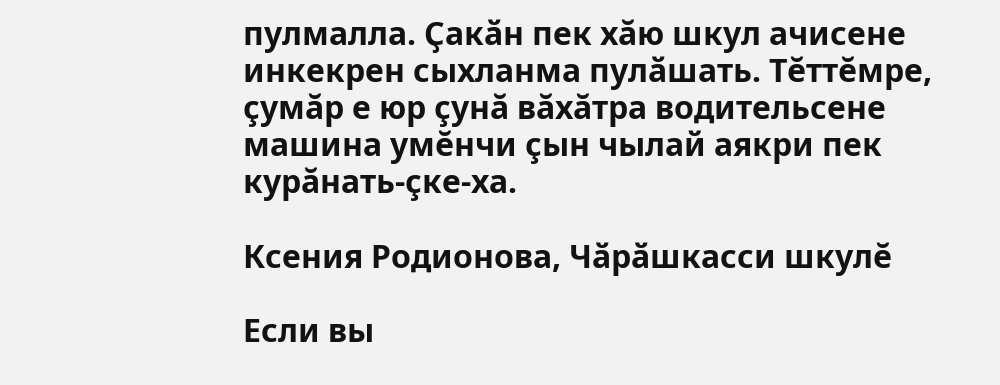пулмалла. Ҫакӑн пек хăю шкул ачисене инкекрен сыхланма пулӑшать. Тĕттĕмре, çумăр е юр çунă вăхăтра водительсене машина умĕнчи çын чылай аякри пек курăнать-çке-ха.

Ксения Родионова, Чӑрӑшкасси шкулĕ

Если вы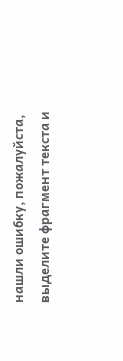нашли ошибку, пожалуйста, выделите фрагмент текста и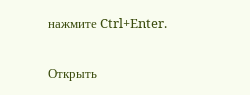нажмите Ctrl+Enter.

Открыть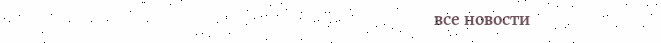все новости